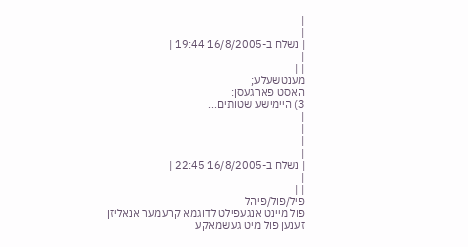|
|
| נשלח ב-16/8/2005 19:44 |
|
| |
מענטשעלע;
האסט פארגעסן:
3) היימישע שטותים...
|
|
|
|
| נשלח ב-16/8/2005 22:45 |
|
| |
פיל/פול/פיהל
פול מיינט אנגעפילט לדוגמא קרעמער אנאליזן זענען פול מיט געשמאקע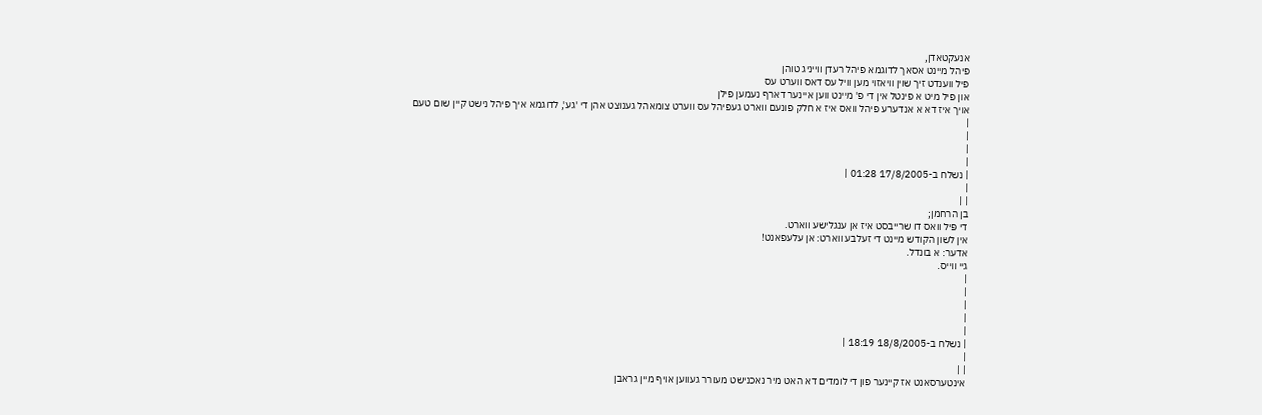אנעקטאדן,
פיהל מיינט אסאך לדוגמא פיהל רעדן ווייניג טוהן
פיל ווענדט זיך שוין וויאזוי מען וויל עס דאס ווערט עס
און פיל מיט א פינטל אין די פ' מיינט ווען איינער דארף נעמען פילן
אויך איז דא א אנדערע פיהל וואס איז א חלק פונעם ווארט געפיהל עס ווערט צומאהל גענוצט אהן די 'גע', לדוגמא איך פיהל נישט קיין שום טעם
|
|
|
|
| נשלח ב-17/8/2005 01:28 |
|
| |
בן הרחמן;
די פּיל וואס דו שרייבסט איז אן ענגלישע ווארט.
אין לשון הקודש מיינט די זעלבע ווארט: אן עלעפאנט!
אדער: א בונדל.
גיי ווייס.
|
|
|
|
|
| נשלח ב-18/8/2005 18:19 |
|
| |
אינטערסאנט אז קיינער פון די לומדים דא האט מיר נאכנישט מעורר געווען אויף מיין גראבן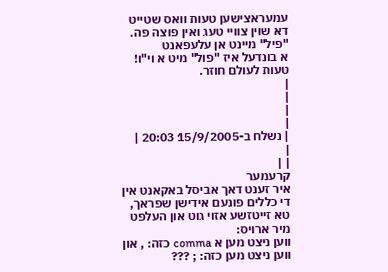עמעראצישען טעות וואס שטייט דא שוין צוויי טעג ואין פוצה פה.
"פיל" מיינט אן עלעפאנט
א בונדעל איז "פול" מיט א וי"ו!
טעות לעולם חוזר.
|
|
|
|
| נשלח ב-15/9/2005 20:03 |
|
| |
קרעמער
איר זענט דאך אביסל באקאנט אין די כללים פונעם אידישן שפראך, טא זייטזשע אזוי גוט און העלפט מיר ארויס:
ווען ניצט מען א comma כזה: , און ווען ניצט מען כזה: ; ???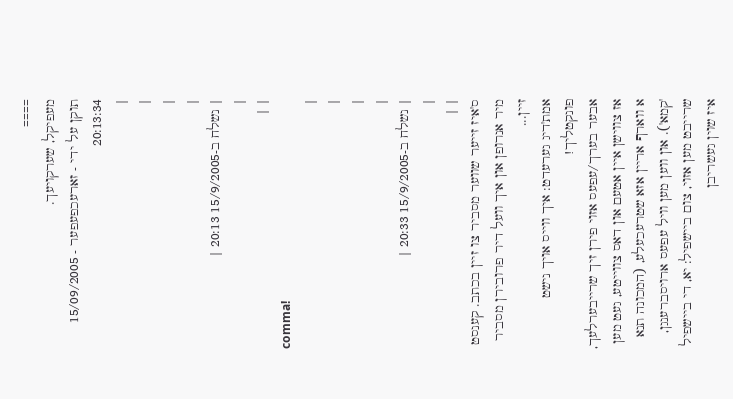====
מעפיקל, שערקויעך.
תוקן על ידי - זארעכפעפער - 15/09/2005 20:13:34
|
|
|
|
| נשלח ב-15/9/2005 20:13 |
|
| |
comma!
|
|
|
|
| נשלח ב-15/9/2005 20:33 |
|
| |
ס'איז זייער שווער מסביר צו זיין בכתב. קענסט מיר אנרופן און איך וועל דיר פרובירן מסביר זיין...
אמת'דיג גערעדט: איך ווייס אויך נישט פונקטליך!
אבער בערך/עפעס אזוי פירן זיך שרייבערלעך, אז צווישן איין אטעם און דאס צווייטע, געט מען א ווארף אריין אזא שטרעכעלע, (המכונה תנא 'קמא'). און ווען מען וויל עפעס ארויסברענגן, שרייבט מען אזוי, צום ביישפיל: יא, די ביישפיל איז שוין געשריבן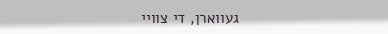געווארן, די צוויי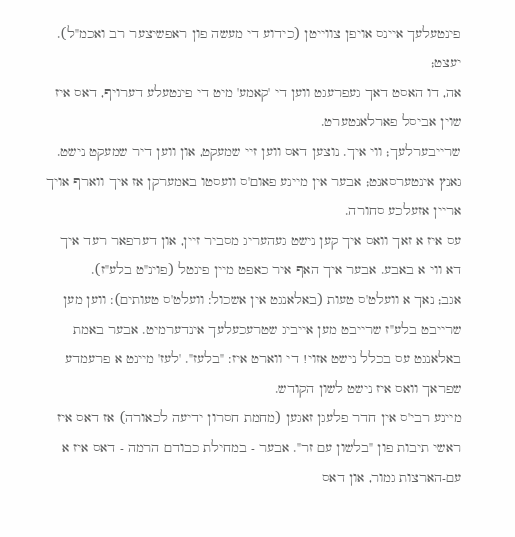פינטעלעך איינס אויפן צווייטן (כידוע די מעשה פון ראפשיצער רב ואכמ"ל).
יעצט;
אה, דו האסט דאך געפרעגט ווען די 'קאמע' מיט די פינטעלע דערויף, דאס איז שוין אביסל פארלאנטערט.
שרייבערלעך; ווי איך. נוצען דאס ווען זיי שמעקט, און ווען דיר שמעקט נישט. גאנץ אינטערסאנט; אבער אין מיינע פאום'ס וועסטו באמערקן אז איך ווארף אויך אריין אזעלכע סחורה.
עס איז א זאך וואס איך קען נישט געהעריג מסביר זיין, און דערפאר רעד איך דא ווי א באבע. אבער איך האף איר כאפט מיין פינטל (פוינ"ט בלע"ז).
אגב; נאך א וועלט'ס טעות (באלאנגט אין אשכול: וועלט'ס טעותים): ווען מען שרייבט בלע"ז שרייבט מען אייביג שטרעכעלעך אינדערמיט. אבער באמת באלאנגט עס בכלל נישט אזוי! די ווארט איז: "בלעז". 'לעז' מיינט א פרעמדע שפראך וואס איז נישט לשון הקודש.
מיינע רבי'ס אין חדר פלעגן זאגען (מחמת חסרון ידיעה לכאורה) אז דאס איז ראשי תיבות פון "בלשון עם זר". אבער - במחילת כבודם הרמה - דאס איז א עם-הארצות גמור, און דאס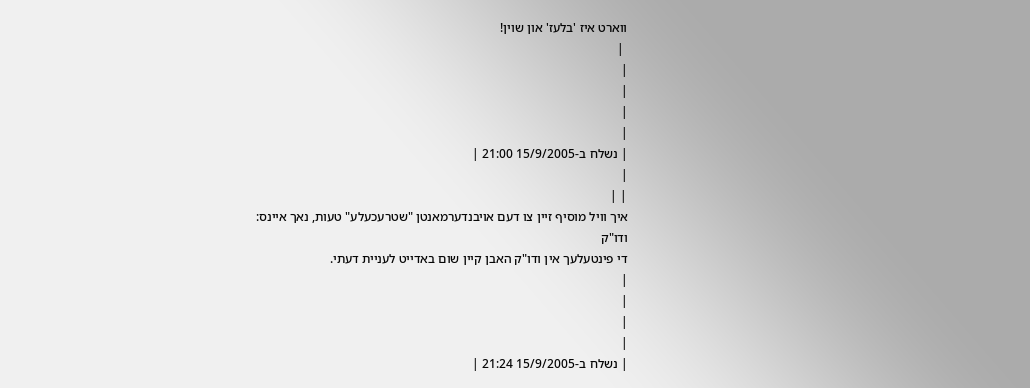ווארט איז 'בלעז' און שוין!
 |
|
|
|
|
| נשלח ב-15/9/2005 21:00 |
|
| |
איך וויל מוסיף זיין צו דעם אויבנדערמאנטן "שטרעכעלע" טעות, נאך איינס:
ודו"ק
די פינטעלעך אין ודו"ק האבן קיין שום באדייט לעניית דעתי.
|
|
|
|
| נשלח ב-15/9/2005 21:24 |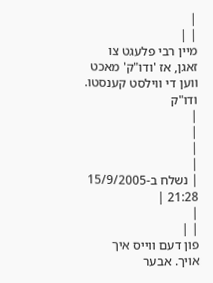|
| |
מיין רבי פלעגט צו זאגן, אז 'ודו"ק' מאכט ווען די ווילסט קענסטו. ודו"ק
|
|
|
|
| נשלח ב-15/9/2005 21:28 |
|
| |
פון דעם ווייס איך אויך. אבער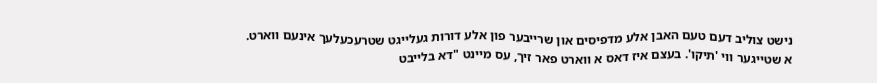נישט צוליב דעם טעם האבן אלע מדפיסים און שרייבער פון אלע דורות געלייגט שטרעכעלעך אינעם ווארט.
א שטייגער ווי 'תיקו'. בעצם איז דאס א ווארט פאר זיך, עס מיינט "דא בלייבט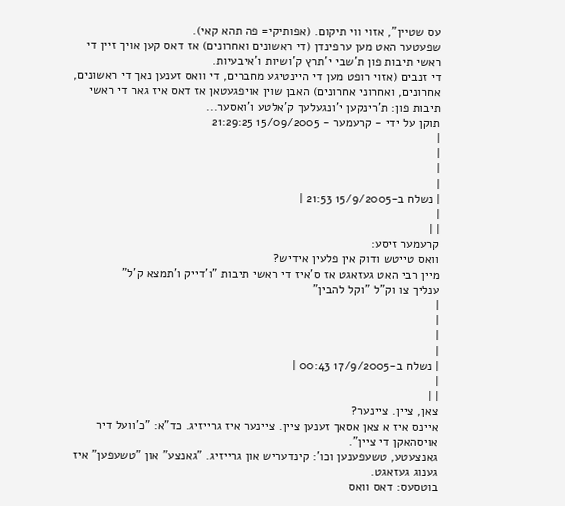עס שטיין", אזוי ווי תיקום. (אפותיקי= פה תהא קאי).
שפעטער האט מען ערפינדן (די ראשונים ואחרונים) אז דאס קען אויך זיין די ראשי תיבות פון ת'שבי י'תרץ ק'ושיות ו'איבעיות.
די זנבים (אזוי רופט מען די היינטיגע מחברים, די וואס זענען נאך די ראשונים, אחרונים, ואחרוני אחרונים) האבן שוין אויפגעטאן אז דאס איז גאר די ראשי תיבות פון: ת'רינקען י'ונגעלעך ק'אלטע ו'ואסער...
תוקן על ידי - קרעמער - 15/09/2005 21:29:25
|
|
|
|
| נשלח ב-15/9/2005 21:53 |
|
| |
קרעמער זיסע:
וואס טייטש ודוק אין פלעין אידיש?
מיין רבי האט געזאגט אז ס'איז די ראשי תיבות "ו'דייק ו'תמצא ק'ל"
ענליך צו וק"ל "וקל להבין"
|
|
|
|
| נשלח ב-17/9/2005 00:43 |
|
| |
צאן, ציין. ציינער?
איינס איז א צאן אסאך זענען ציין. ציינער איז גרייזיג. כד"א: "כ'וועל דיר אויסהאקן די ציין".
גאנצעטע, טשעפענען וכו': קינדעריש און גרייזיג. "גאנצע" און "טשעפען" איז גענוג געזאגט.
בוטסעס: דאס וואס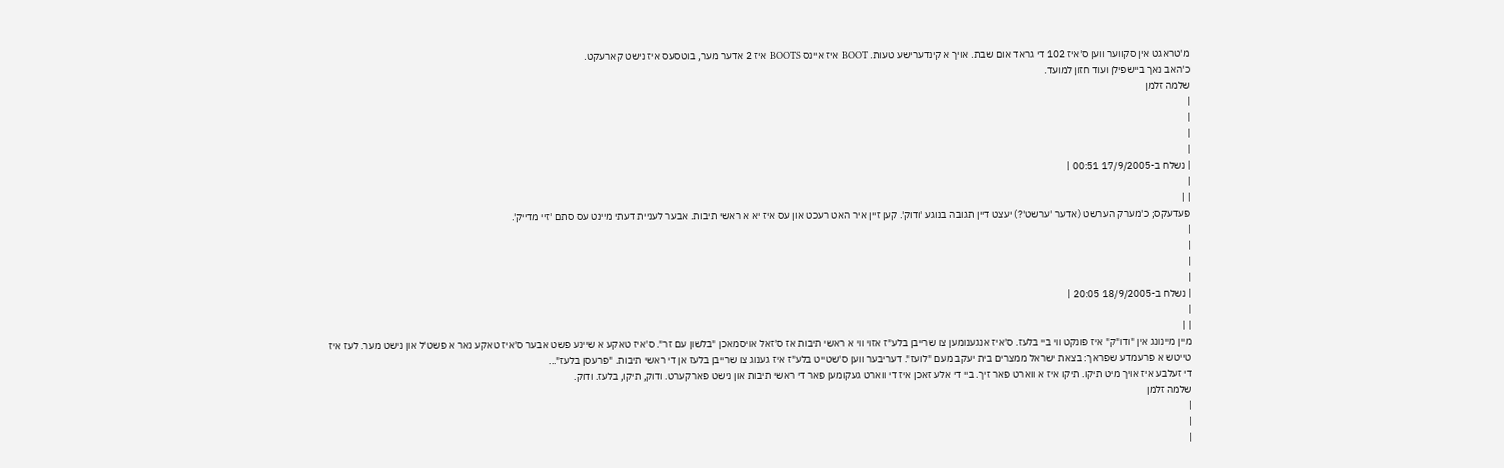מ'טראגט אין סקווער ווען ס'איז 102 די גראד אום שבת. אויך א קינדערישע טעות. BOOT איז איינס BOOTS איז 2 אדער מער, בוטסעס איז נישט קארעקט.
כ'האב נאך ביישפילן ועוד חזון למועד.
שלמה זלמן
|
|
|
|
| נשלח ב-17/9/2005 00:51 |
|
| |
פעדעקס; כ'מערק הערשט (אדער 'ערשט'?) יעצט דיין תגובה בנוגע 'ודוק'. קען זיין איר האט רעכט און עס איז יא א ראשי תיבות. אבער לעניית דעתי מיינט עס סתם 'זיי מדייק'.
|
|
|
|
| נשלח ב-18/9/2005 20:05 |
|
| |
מיין מיינונג אין "ודו"ק" איז פונקט ווי ביי בלעז. ס'איז אנגענומען צו שרייבן בלע"ז אזוי ווי א ראשי תיבות אז ס'זאל אויסמאכן "בלשון עם זר". ס'איז טאקע א שיינע פשט אבער ס'איז טאקע נאר א פשט'ל און נישט מער. לעז איז טייטש א פרעמדע שפראך: בצאת ישראל ממצרים בית יעקב מעם "לועז". דעריבער ווען ס'שטייט בלע"ז איז גענוג צו שרייבן בלעז אן די ראשי תיבות. "פרעסן בלעז"...
די זעלבע איז אויך מיט תיקו. תיקו איז א ווארט פאר זיך. ביי די אלע זאכן איז די ווארט געקומען פאר די ראשי תיבות און נישט פארקערט. ודוק, תיקו, בלעז. ודוק.
שלמה זלמן
|
|
|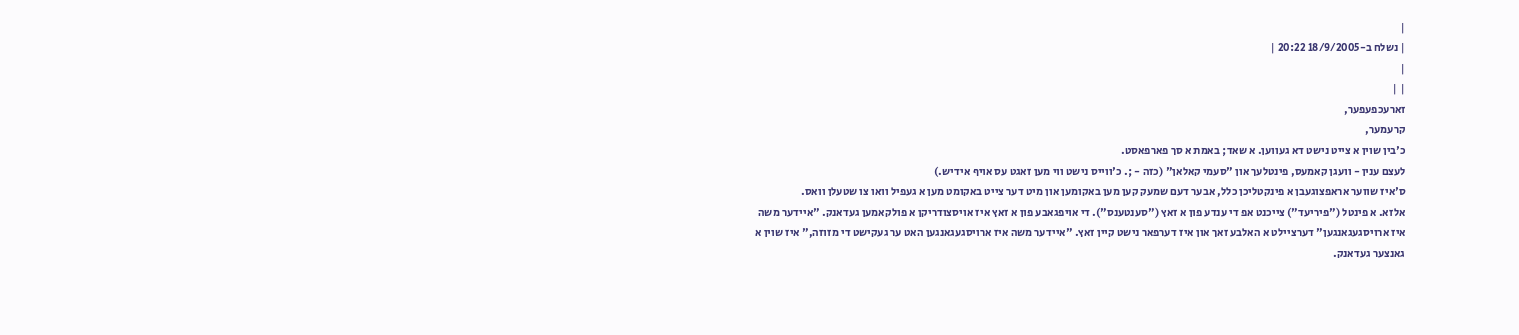|
| נשלח ב-18/9/2005 20:22 |
|
| |
זארעכפעפער,
קרעמער,
כ'בין שוין א צייט נישט דא געווען. א שאד; באמת א סך פארפאסט.
לעצם ענין - וועגן קאמעס, פינטלעך און "סעמי קאלאן" (כזה - ;. כ'ווייס נישט ווי מען זאגט עס אויף אידיש.)
ס'איז שווער אראפצוגעבן א פינקטליכן כלל, אבער דעם שמעק קען מען באקומען און מיט דער צייט באקומט מען א געפיל וואו צו שטעלן וואס.
אלזא. א פינטל ("פיריעד") צייכנט אפ די ענדע פון א זאץ ("סענטענס"). די אויפגאבע פון א זאץ איז אויסצודריקן א פולקאמען געדאנק. "איידער משה איז ארויסגעגאנגען" דערציילט א האלבע זאך און איז דערפאר נישט קיין זאץ. "איידער משה איז ארויסגעגאנגען האט ער געקישט די מזוזה," איז שוין א גאנצער געדאנק.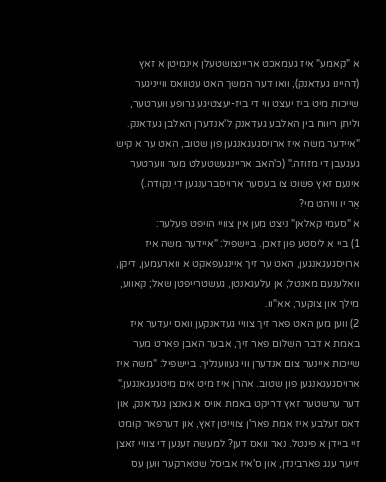א "קאמע" איז געמאכט אריינצושטעלן אינמיטן א זאץ (דהיינו געדאנק), וואו דער המשך האט עטוואס ווייניגער שייכות מיט ביז יעצט ווי די ביז-יעצטיגע גרופע ווערטער, וליתן ריווח בין האלבע געדאנק ל'אנדערן האלבן געדאנק.
"איידער משה איז ארויסגעגאנגען פון שטוב, האט ער א קיש געגעבן די מזוזה." (כ'האב אריינגעשטעלט מער ווערטער אינעם זאץ פשוט צו בעסער ארויסברענגען די נקודה.)
אַר יו וויהט מי?
א "סעמי קאלאן" ניצט מען אין צוויי הויפט פעלער:
1) ביי א ליסטע פון זאכן. ביישפיל: "איידער משה איז ארויסגעגאנגען, האט ער זיך איינגעפאקט א ווארעמען, דיקן, וואלענעם מאנטל; אן עלעגאנטן, געשטרייפטן שאל; קאווע, מילך און צוקער, אא"וו.
2) ווען מען האט פאר זיך צוויי געדאנקען וואס יעדער איז באמת א דבר השלום פאר זיך, אבער האבן פארט מער שייכות איינער צום אנדערן ווי געווענליך. ביישפיל: "משה איז ארויסגעגאנגען פון שטוב. אהרן איז מיט אים מיטגעגאנגען." דער ערשטער זאץ דריקט באמת אויס א גאנצן געדאנק, און דאס זעלבע איז אמת פאר'ן צווייטן זאץ, און דערפאר קומט זיי ביידן א פינטל. נאר וואס דען? למעשה זענען די צוויי זאצן זייער ענג פארבינדן, און ס'איז אביסל שטארקער ווען עס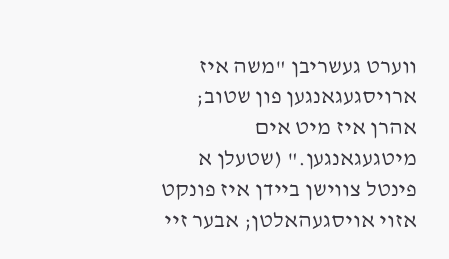ווערט געשריבן "משה איז ארויסגעגאנגען פון שטוב; אהרן איז מיט אים מיטגעגאנגען." (שטעלן א פינטל צווישן ביידן איז פונקט אזוי אויסגעהאלטן; אבער זיי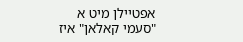אפטיילן מיט א "סעמי קאלאן" איז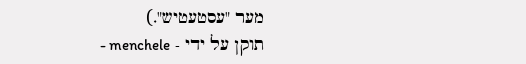מער "עסטעטיש".)
תוקן על ידי - menchele -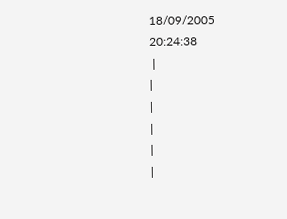18/09/2005 20:24:38
 |
|
|
|
|
|